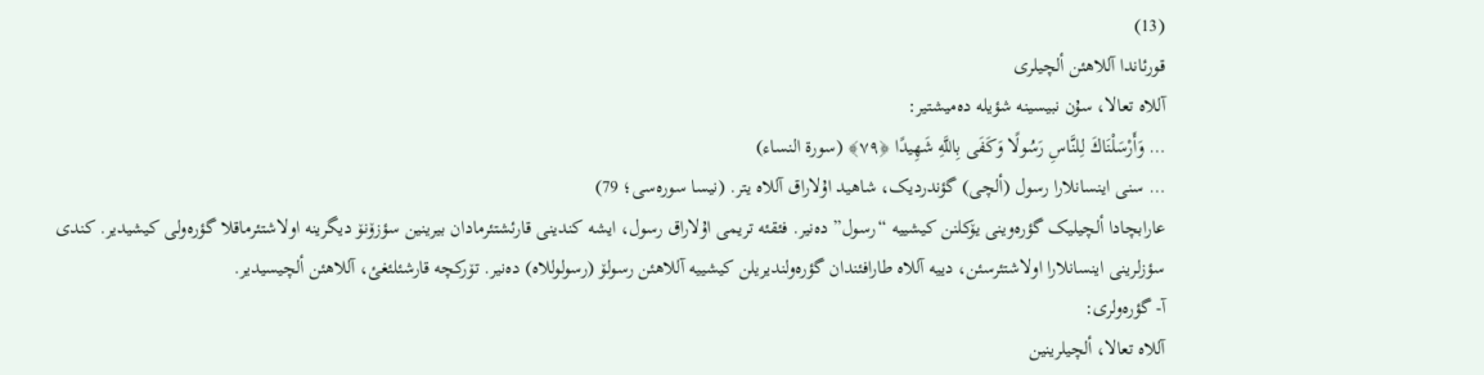(13)
قورئاندا آللاهئن ألچیلری
آللاە تعالا، سۇن نبیسینە شؤیلە دەمیشتیر:
… وَأَرْسَلْنَاكَ لِلنَّاسِ رَسُولًا وَكَفَى بِاللَّهِ شَهِيدًا ﴿۷۹﴾ (سورة النساء)
… سنی اینسانلارا رسول (ألچی) گؤندردیک، شاهید اۇلاراق آللاە یتر. (نیسا سورەسی؛ 79)
عارابچادا ألچیلیک گؤرەوینی یۆکلنن کیشییە “رسول” دەنیر. فئقئە تریمی اۇلاراق رسول، ایشە کندینی قارئشتئرمادان بیرینین سؤزۆنۆ دیگرینە اولاشتئرماقلا گؤرەولی کیشیدیر. کندی سؤزلرینی اینسانلارا اولاشتئرسئن، دییە آللاە طارافئندان گؤرەولندیریلن کیشییە آللاهئن رسولۆ (رسولوللاە) دەنیر. تۆرکچە قارشئلئغئ، آللاهئن ألچیسیدیر.
آ- گؤرەولری:
آللاە تعالا، ألچیلرینین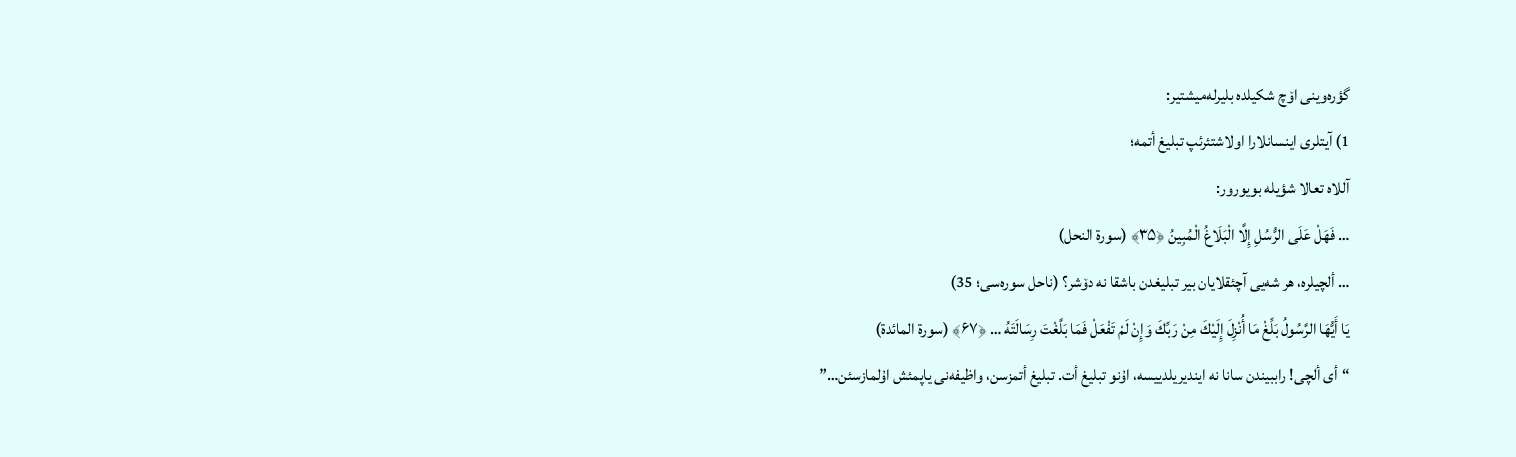گؤرەوینی اۆچ شکیلدە بلیرلەمیشتیر:
1) آیتلری اینسانلارا اولاشتئرئپ تبلیغ أتمە؛
آللاە تعالا شؤیلە بویورور:
… فَهَلْ عَلَى الرُّسُلِ إِلَّا الْبَلَاغُ الْمُبِينُ ﴿۳۵﴾ (سورة النحل)
… ألچیلرە، هر شەیی آچئقلایان بیر تبلیغدن باشقا نە دۆشر؟ (ناحل سورەسی؛ 35)
يَا أَيُّهَا الرَّسُولُ بَلِّغْ مَا أُنْزِلَ إِلَيْكَ مِنْ رَبِّكَ وَإِنْ لَمْ تَفْعَلْ فَمَا بَلَّغْتَ رِسَالَتَهُ … ﴿۶۷﴾ (سورة المائدة)
“أی ألچی! راببیندن سانا نە ایندیریلدییسە، اۇنو تبلیغ أت. تبلیغ أتمزسن، واظیفەنی یاپمئش اۇلمازسئن…”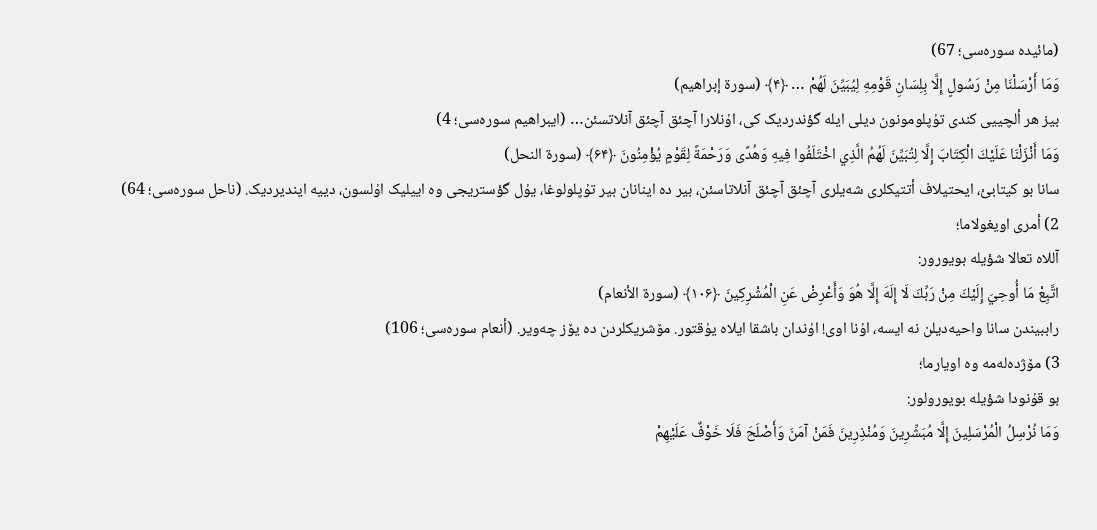(مائیدە سورەسی؛ 67)
وَمَا أَرْسَلْنَا مِنْ رَسُولٍ إِلَّا بِلِسَانِ قَوْمِهِ لِيُبَيِّنَ لَهُمْ … ﴿۴﴾ (سورة إبراهیم)
بیز هر ألچییی کندی تۇپلومونون دیلی ایلە گؤندردیک کی، اۇنلارا آچئق آچئق آنلاتسئن… (ایبراهیم سورەسی؛ 4)
وَمَا أَنْزَلْنَا عَلَيْكَ الْكِتَابَ إِلَّا لِتُبَيِّنَ لَهُمُ الَّذِي اخْتَلَفُوا فِيهِ وَهُدًى وَرَحْمَةً لِقَوْمٍ يُؤْمِنُونَ ﴿۶۴﴾ (سورة النحل)
سانا بو کیتابئ، ایحتیلاف أتتیکلری شەیلری آچئق آچئق آنلاتاسئن، بیر دە اینانان بیر تۇپلولوغا، یۇل گؤستریجی وە اییلیک اۇلسون، دییە ایندیردیک. (ناحل سورەسی؛ 64)
2) أمری اویغولاما؛
آللاە تعالا شؤیلە بویورور:
اتَّبِعْ مَا أُوحِيَ إِلَيْكَ مِنْ رَبِّكَ لَا إِلَهَ إِلَّا هُوَ وَأَعْرِضْ عَنِ الْمُشْرِكِينَ ﴿۱۰۶﴾ (سورة الأنعام)
راببیندن سانا واحیەدیلن نە ایسە، اۇنا اوی! اۇندان باشقا ایلاە یۇقتور. مۆشریکلردن دە یۆز چەویر. (أنعام سورەسی؛ 106)
3) مۆژدەلەمە وە اویارما؛
بو قۇنودا شؤیلە بویورولور:
وَمَا نُرْسِلُ الْمُرْسَلِينَ إِلَّا مُبَشِّرِينَ وَمُنْذِرِينَ فَمَنْ آمَنَ وَأَصْلَحَ فَلَا خَوْفٌ عَلَيْهِمْ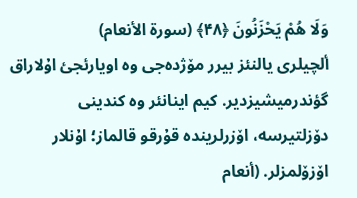وَلَا هُمْ يَحْزَنُونَ ﴿۴۸﴾ (سورة الأنعام)
ألچیلری یالنئز بیرر مۆژدەجی وە اویارئجئ اۇلاراق گؤندرمیشیزدیر. کیم اینانئر وە کندینی دۆزلتیرسە، اۆزرلریندە قۇرقو قالماز؛ اۇنلار اۆزۆلمزلر. (أنعام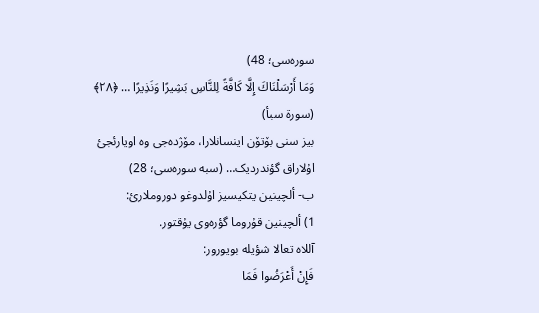سورەسی؛ 48)
وَمَا أَرْسَلْنَاكَ إِلَّا كَافَّةً لِلنَّاسِ بَشِيرًا وَنَذِيرًا … ﴿۲۸﴾ (سورة سبأ)
بیز سنی بۆتۆن اینسانلارا، مۆژدەجی وە اویارئجئ اۇلاراق گؤندردیک… (سبە سورەسی؛ 28)
ب- ألچینین یتکیسیز اۇلدوغو دوروملارئ:
1) ألچینین قۇروما گؤرەوی یۇقتور.
آللاە تعالا شؤیلە بویورور:
فَإِنْ أَعْرَضُوا فَمَا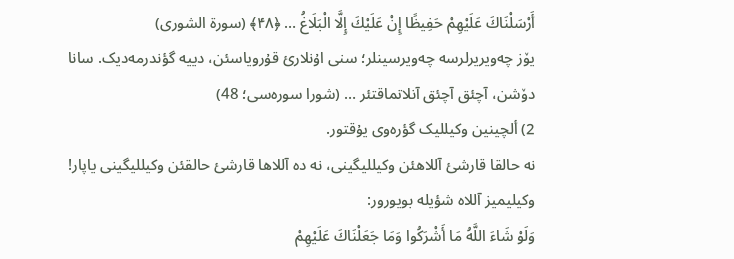أَرْسَلْنَاكَ عَلَيْهِمْ حَفِيظًا إِنْ عَلَيْكَ إِلَّا الْبَلَاغُ … ﴿۴۸﴾ (سورة الشوری)
یۆز چەویریرلرسە چەویرسینلر؛ سنی اۇنلارئ قۇرویاسئن، دییە گؤندرمەدیک. سانا دۆشن، آچئق آچئق آنلاتماقتئر … (شورا سورەسی؛ 48)
2) ألچینین وکیللیک گؤرەوی یۇقتور.
نە حالقا قارشئ آللاهئن وکیللیگینی، نە دە آللاها قارشئ حالقئن وکیللیگینی یاپار! وکیلیمیز آللاە شؤیلە بویورور:
وَلَوْ شَاءَ اللَّهُ مَا أَشْرَكُوا وَمَا جَعَلْنَاكَ عَلَيْهِمْ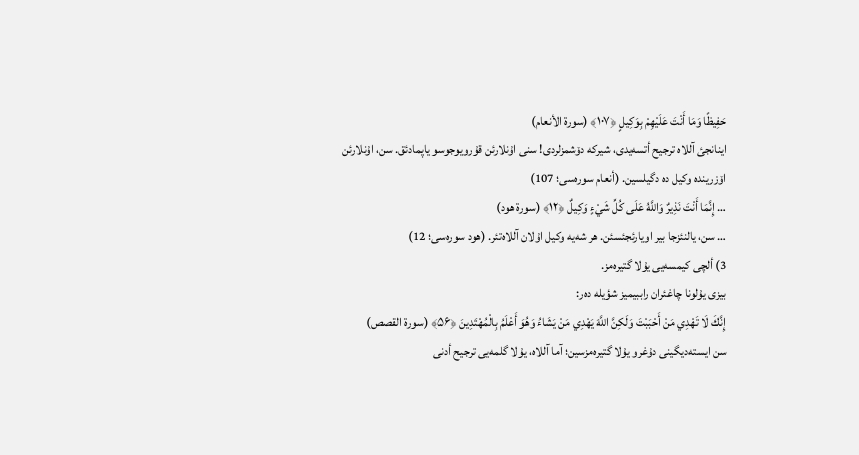حَفِيظًا وَمَا أَنْتَ عَلَيْهِمْ بِوَكِيلٍ ﴿۱۰۷﴾ (سورة الأنعام)
اینانجئ آللاە ترجیح أتسەیدی، شیرکە دۆشمزلردی! سنی اۇنلارئن قۇرویوجوسو یاپمادئق. سن، اۇنلارئن اۆزریندە وکیل دە دگیلسین. (أنعام سورەسی؛ 107)
… إِنَّمَا أَنْتَ نَذِيرٌ وَاللَّهُ عَلَى كُلِّ شَيْءٍ وَكِيلٌ ﴿۱۲﴾ (سورة هود)
… سن، یالنئزجا بیر اویارئجئسئن. هر شەیە وکیل اۇلان آللاەتئر. (هود سورەسی؛ 12)
3) ألچی کیمسەیی یۇلا گتیرەمز.
بیزی یۇلونا چاغئران راببیمیز شؤیلە دەر:
إِنَّكَ لَا تَهْدِي مَنْ أَحْبَبْتَ وَلَكِنَّ اللَّهَ يَهْدِي مَنْ يَشَاءُ وَهُوَ أَعْلَمُ بِالْمُهْتَدِينَ ﴿۵۶﴾ (سورة القصص)
سن ایستەدیگینی دۇغرو یۇلا گتیرەمزسین؛ آما آللاە، یۇلا گلمەیی ترجیح أدنی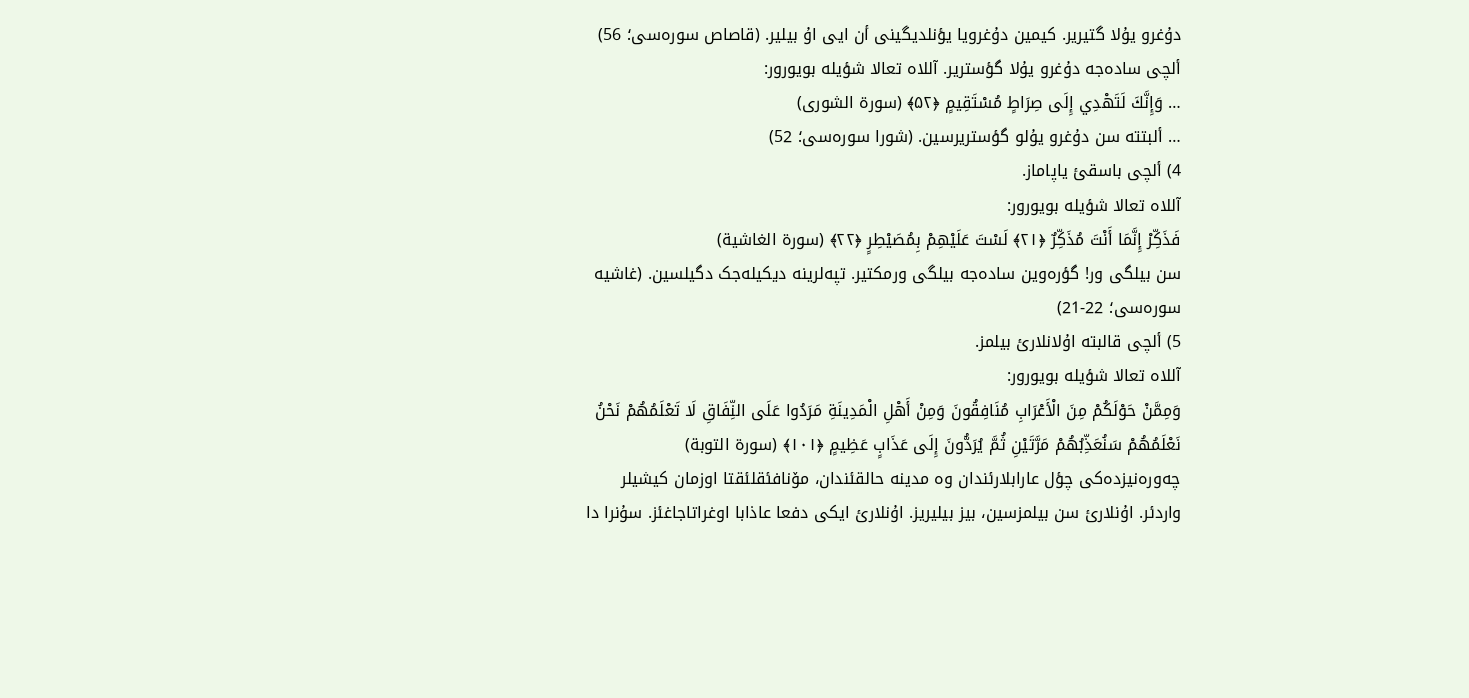دۇغرو یۇلا گتیریر. کیمین دۇغرویا یؤنلدیگینی أن ایی اۇ بیلیر. (قاصاص سورەسی؛ 56)
ألچی سادەجە دۇغرو یۇلا گؤستریر. آللاە تعالا شؤیلە بویورور:
… وَإِنَّكَ لَتَهْدِي إِلَى صِرَاطٍ مُسْتَقِيمٍ ﴿۵۲﴾ (سورة الشوری)
… ألبتتە سن دۇغرو یۇلو گؤستریرسین. (شورا سورەسی؛ 52)
4) ألچی باسقئ یاپاماز.
آللاە تعالا شؤیلە بویورور:
فَذَكِّرْ إِنَّمَا أَنْتَ مُذَكِّرٌ ﴿۲۱﴾ لَسْتَ عَلَيْهِمْ بِمُصَيْطِرٍ ﴿۲۲﴾ (سورة الغاشیة)
سن بیلگی ور! گؤرەوین سادەجە بیلگی ورمکتیر. تپەلرینە دیکیلەجک دگیلسین. (غاشیە سورەسی؛ 22-21)
5) ألچی قالبتە اۇلانلارئ بیلمز.
آللاە تعالا شؤیلە بویورور:
وَمِمَّنْ حَوْلَكُمْ مِنَ الْأَعْرَابِ مُنَافِقُونَ وَمِنْ أَهْلِ الْمَدِينَةِ مَرَدُوا عَلَى النِّفَاقِ لَا تَعْلَمُهُمْ نَحْنُ نَعْلَمُهُمْ سَنُعَذِّبُهُمْ مَرَّتَيْنِ ثُمَّ يُرَدُّونَ إِلَى عَذَابٍ عَظِيمٍ ﴿۱۰۱﴾ (سورة التوبة)
چەورەنیزدەکی چؤل عارابلارئندان وە مدینە حالقئندان، مۆنافئقلئقتا اوزمان کیشیلر واردئر. اۇنلارئ سن بیلمزسین، بیز بیلیریز. اۇنلارئ ایکی دفعا عاذابا اوغراتاجاغئز. سۇنرا دا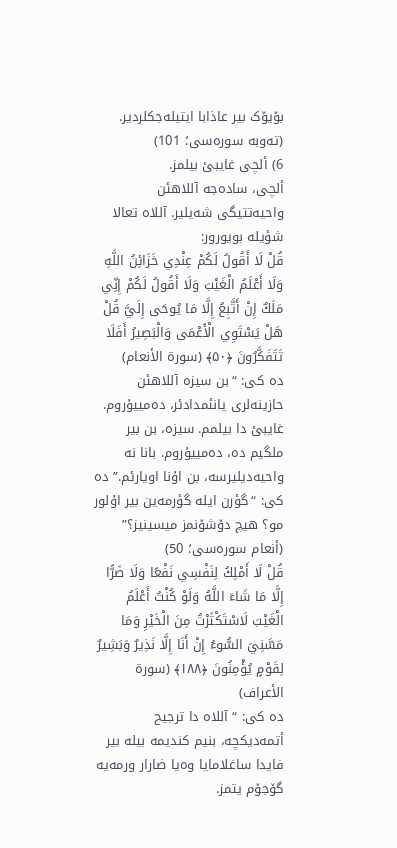بۆیۆک بیر عاذابا ایتیلەجکلردیر. (تەوبە سورەسی؛ 101)
6) ألچی غایبئ بیلمز.
ألچی، سادەجە آللاهئن واحیەتتیگی شەیلیر. آللاە تعالا شؤیلە بویورور:
قُلْ لَا أَقُولُ لَكُمْ عِنْدِي خَزَائِنُ اللَّهِ وَلَا أَعْلَمُ الْغَيْبَ وَلَا أَقُولُ لَكُمْ إِنِّي مَلَكٌ إِنْ أَتَّبِعُ إِلَّا مَا يُوحَى إِلَيَّ قُلْ هَلْ يَسْتَوِي الْأَعْمَى وَالْبَصِيرُ أَفَلَا تَتَفَكَّرُونَ ﴿۵۰﴾ (سورة الأنعام)
دە کی: “بن سیزە آللاهئن حازینەلری یانئمدادئر، دەمییۇروم. غایبئ دا بیلمم. سیزە، بن بیر ملگیم دە، دەمییۇروم. بانا نە واحیەدیلیرسە، بن اۇنا اویارئم.” دە کی: “گؤرن ایلە گؤرمەین بیر اۇلور مو؟ هیچ دۆشۆنمز میسینیز؟” (أنعام سورەسی؛ 50)
قُلْ لَا أَمْلِكُ لِنَفْسِي نَفْعًا وَلَا ضَرًّا إِلَّا مَا شَاءَ اللَّهُ وَلَوْ كُنْتُ أَعْلَمُ الْغَيْبَ لَاسْتَكْثَرْتُ مِنَ الْخَيْرِ وَمَا مَسَّنِيَ السُّوءُ إِنْ أَنَا إِلَّا نَذِيرٌ وَبَشِيرٌ لِقَوْمٍ يُؤْمِنُونَ ﴿۱۸۸﴾ (سورة الأعراف)
دە کی: “آللاە دا ترجیح أتمەدیکچە، بنیم کندیمە بیلە بیر فایدا ساغلامایا وەیا ضارار ورمەیە گۆجۆم یتمز.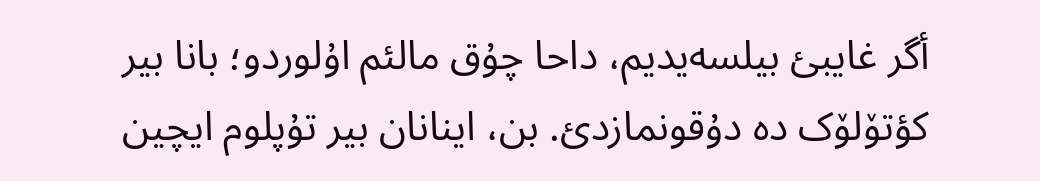أگر غایبئ بیلسەیدیم، داحا چۇق مالئم اۇلوردو؛ بانا بیر کؤتۆلۆک دە دۇقونمازدئ. بن، اینانان بیر تۇپلوم ایچین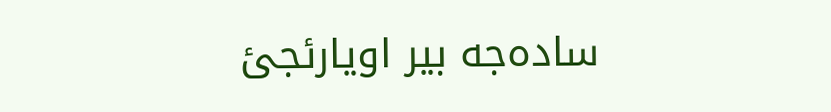سادەجە بیر اویارئجئ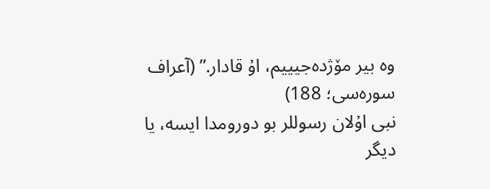وە بیر مۆژدەجیییم، اۇ قادار.” (آعراف سورەسی؛ 188)
نبی اۇلان رسوللر بو دورومدا ایسە، یا دیگر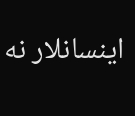اینسانلار نە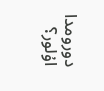دورومدا اۇلور؟